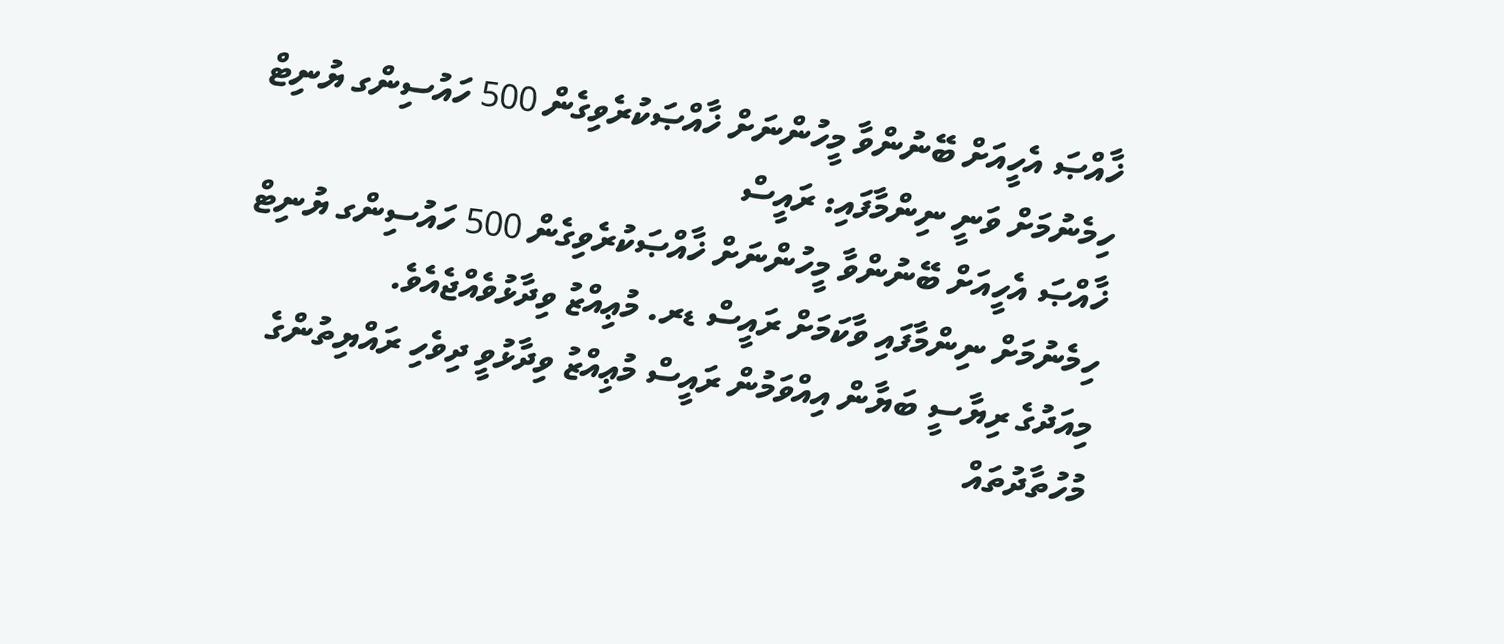ޚާއްޞަ އެހީއަށް ބޭނުންވާ މީހުންނަށް ޚާއްޞަކުރެވިގެން 500 ހައުސިންގ ޔުނިޓް ހިމެނުމަށް ވަނީ ނިންމާފައި: ރައީސް
ޚާއްޞަ އެހީއަށް ބޭނުންވާ މީހުންނަށް ޚާއްޞަކުރެވިގެން 500 ހައުސިންގ ޔުނިޓް ހިމެނުމަށް ނިންމާފައި ވާކަމަށް ރައީސް ޑރ. މުޢިއްޒު ވިދާޅުވެއްޖެއެވެ.
މިއަދުގެ ރިޔާސީ ބަޔާން އިއްވަމުން ރައީސް މުޢިއްޒު ވިދާޅުވީ ދިވެހި ރައްޔިތުންގެ މުހުތާދުތައް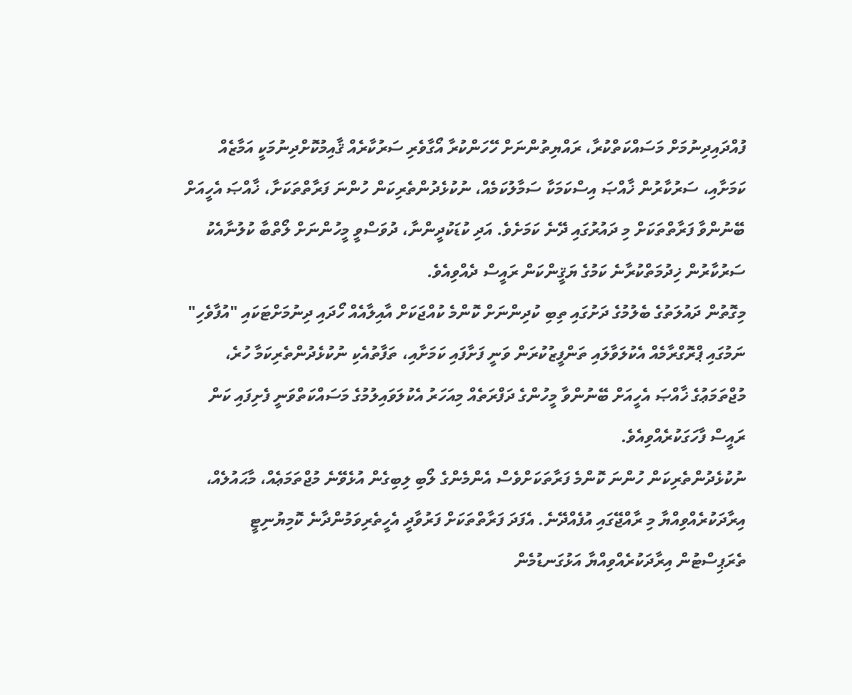ފުއްދައިދިނުމަށް މަސައްކަތްކުރާ، ރައްޔިތުންނަށް ހޭހަންކުރާ އޯގާވެރި ސަރުކާރެއް ޤާއިމުކޮށްދިނުމަކީ އަމާޒެއް ކަމަށާއި، ސަރުކާރުން ޚާއްޞަ އިސްކަމަކާ ސަމާލުކަމެއް، ނުކުޅެދުންތެރިކަން ހުންނަ ފަރާތްތަކަށާ، ޚާއްޞަ އެހީއަށް ބޭނުންވާ ފަރާތްތަކަށް މި ދައުރުގައި ދޭނެ ކަމަށެވެ. އަދި ކުޑަކުދީންނާ، ދުވަސްވީ މީހުންނަށް ލޯތްބާ ކުލުނާއެކު ސަރުކާރުން ޚިދުމަތްކުރާނެ ކަމުގެ ޔަޤީންކަން ރައީސް ދެއްވިއެވެ.
މިގޮތުން ދައުލަތުގެ ބެލުމުގެ ދަށުގައި ތިބި ކުދިންނަށް ކޮންމެ ކުއްޖަކަށް އާއިލާއެއް ހޯދައި ދިނުމަށްޓަކައި "އުފާވެހި" ނަމުގައި ޕްރޮގްރާމެއް އެކުލަވާލައި ތަންފީޒުކުރަން ވަނީ ފަށާފައި ކަމަށާއި، ތަފާތުއެކި ނުކުޅެދުންތެރިކަމާ ހުރެ، މުޖްތަމަޢުގެ ޚާއްޞަ އެހީއަށް ބޭނުންވާ މީހުންގެ ދަފްރަތެއް މިއަހަރު އެކުލަވައިލުމުގެ މަސައްކަތްވަނީ ފެށިފައި ކަން ރައީސް ފާހަގަކުރެއްވިއެވެ.
ނުކުޅެދުންތެރިކަން ހުންނަ ކޮންމެ ފަރާތަކަށްވެސް އެންމެންގެ ލޯބި ލިބިގެން އުޅެވޭނެ މުޖްތަމަޢެއް، މާޙައުލެއް، އިރާދަކުރެއްވިއްޔާ މި ރާއްޖޭގައި އުފެއްދޭނެ. އެފަދަ ފަރާތްތަކަށް ފަރުވާދީ އެހީތެރިވަމުންދާނެ ކޮމިޔުނިޓީ ތެރަޕިސްޓުން އިރާދަކުރެއްވިއްޔާ އަޅުގަނޑުމެން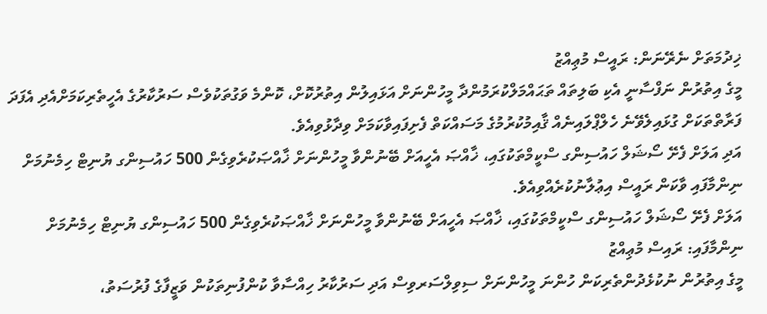ޚިދުމަތަށް ނެރޭނަން: ރައީސް މުޢިއްޒު
މީގެ އިތުރުން ނަފްސާނީ އެކި ބަލިތައް ތަޙައްމަލްކުރަމުންދާ މީހުންނަށް އަޅައިލުން އިތުރުކޮށް، ކޮންމެ ވަގުތަކުވެސް ސަރުކާރުގެ އެހީތެރިކަމަށްއެދި އެފަދަ ފަރާތްތަކަށް ގުޅައިލެވޭނެ ހެލްޕްލައިނެއް ޤާއިމުކުރުމުގެ މަސައްކަތް ފެށިފައިވާކަމަށް ވިދާޅުވިއެވެ.
އަދި އަލަށް ފެށޭ ސޯޝަލް ހައުސިންގ ސްކީމްތަކުގައި، ޚާއްޞަ އެހީއަށް ބޭނުންވާ މީހުންނަށް ޚާއްޞަކުރެވިގެން 500 ހައުސިންގ ޔުނިޓް ހިމެނުމަށް ނިންމާފައި ވާކަން ރައީސް އިޢުލާނުކުރެއްވިއެވެ.
އަލަށް ފެށޭ ސޯޝަލް ހައުސިންގ ސްކީމްތަކުގައި، ޚާއްޞަ އެހީއަށް ބޭނުންވާ މީހުންނަށް ޚާއްޞަކުރެވިގެން 500 ހައުސިންގ ޔުނިޓް ހިމެނުމަށް ނިންމާފައި: ރައިސް މުޢިއްޒު
މީގެ އިތުރުން ނުކުޅެދުންތެރިކަން ހުންނަ މީހުންނަށް ސިވިލްސަރވިސް އަދި ސަރުކާރު ހިއްސާވާ ކުންފުނިތަކުން ވަޒީފާގެ ފުރުސަތު،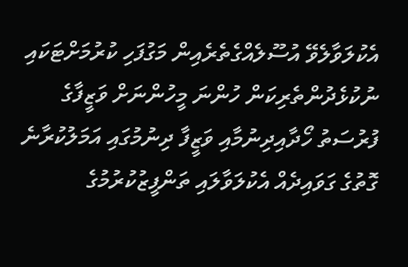އެކުލަވާލެވޭ އުސޫލެއްގެތެރެއިން މަގުފަހި ކުރުމަށްޓަކައި ނުކުޅެދުންތެރިކަން ހުންނަ މީހުންނަށް ވަޒީފާގެ ފުރުސަތު ހޯދާއިދިނުމާއި ވަޒީފާ ދިނުމުގައި އަމަލުކުރާނެ ގޮތުގެ ގަވައިދެއް އެކުލަވާލައި ތަންފީޒުކުރުމުގެ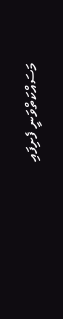މަސައްކަތްވަނީ ފެށިފައި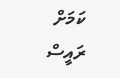ކަމަށް ރައީސް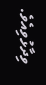ވިދާޅުވިއެވެ.